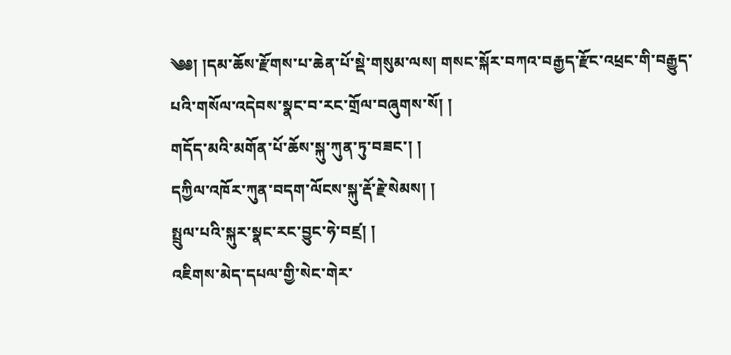༄༅། །དམ་ཆོས་རྫོགས་པ་ཆེན་པོ་སྡེ་གསུམ་ལས། གསང་སྐོར་བཀའ་བརྒྱད་རྫོང་འཕྲང་གི་བརྒྱུད་པའི་གསོལ་འདེབས་སྣང་བ་རང་གྲོལ་བཞུགས་སོ། །
གདོད་མའི་མགོན་པོ་ཆོས་སྐུ་ཀུན་ཏུ་བཟང་། །
དཀྱིལ་འཁོར་ཀུན་བདག་ལོངས་སྐུ་རྡོ་རྗེ་སེམས། །
སྤྲུལ་པའི་སྐུར་སྣང་རང་བྱུང་ཧེ་བཛྲ། །
འཇིགས་མེད་དཔལ་གྱི་སེང་གེར་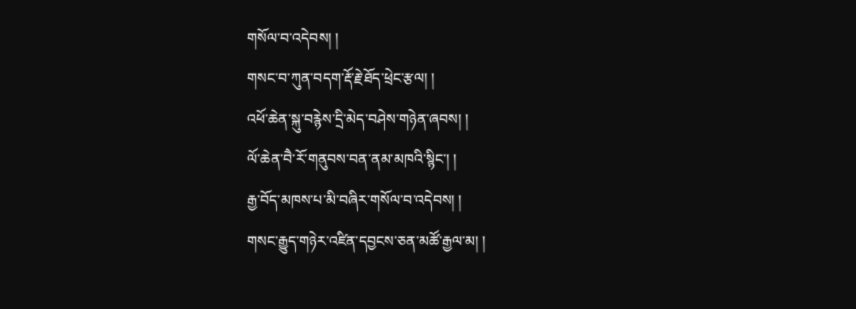གསོལ་བ་འདེབས། །
གསང་བ་ཀུན་བདག་རྡོ་རྗེ་ཐོད་ཕྲེང་རྩལ། །
འཕོ་ཆེན་སྐུ་བརྙེས་དྲི་མེད་བཤེས་གཉེན་ཞབས། །
ལོ་ཆེན་བཻ་རོ་གནུབས་བན་ནམ་མཁའི་སྙིང་། །
རྒྱ་བོད་མཁས་པ་མི་བཞིར་གསོལ་བ་འདེབས། །
གསང་རྒྱུད་གཉེར་འཛིན་དབྱངས་ཅན་མཚོ་རྒྱལ་མ། །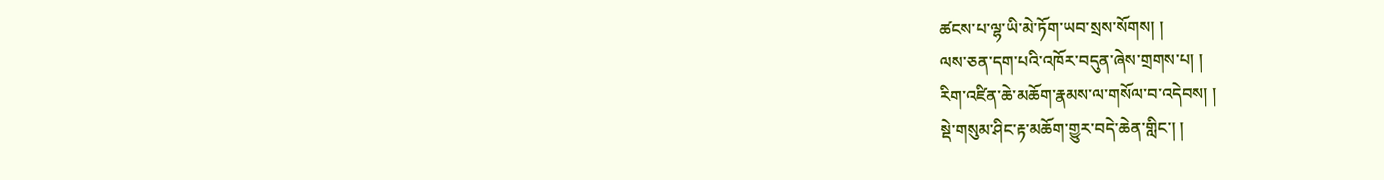ཚངས་པ་ལྷ་ཡི་མེ་ཏོག་ཡབ་སྲས་སོགས། །
ལས་ཅན་དག་པའི་འཁོར་བདུན་ཞེས་གྲགས་པ། །
རིག་འཛིན་ཆེ་མཆོག་རྣམས་ལ་གསོལ་བ་འདེབས། །
སྡེ་གསུམ་ཤིང་རྟ་མཆོག་གྱུར་བདེ་ཆེན་གླིང་། །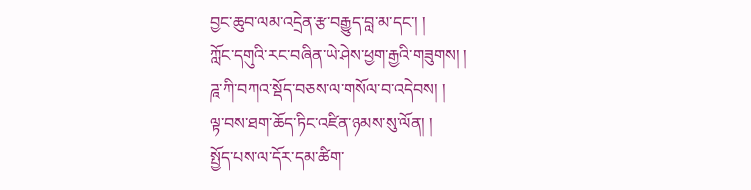བྱང་ཆུབ་ལམ་འདྲེན་རྩ་བརྒྱུད་བླ་མ་དང་། །
ཀློང་དགུའི་རང་བཞིན་ཡེ་ཤེས་ཕྱག་རྒྱའི་གཟུགས། །
ཌཱ་ཀི་བཀའ་སྡོད་བཅས་ལ་གསོལ་བ་འདེབས། །
ལྟ་བས་ཐག་ཆོད་ཏིང་འཛིན་ཉམས་སུ་ལོན། །
སྤྱོད་པས་ལ་དོར་དམ་ཚིག་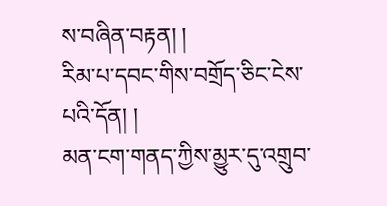ས་བཞིན་བརྟན། །
རིམ་པ་དབང་གིས་བགྲོད་ཅིང་ངེས་པའི་དོན། །
མན་ངག་གནད་ཀྱིས་མྱུར་དུ་འགྲུབ་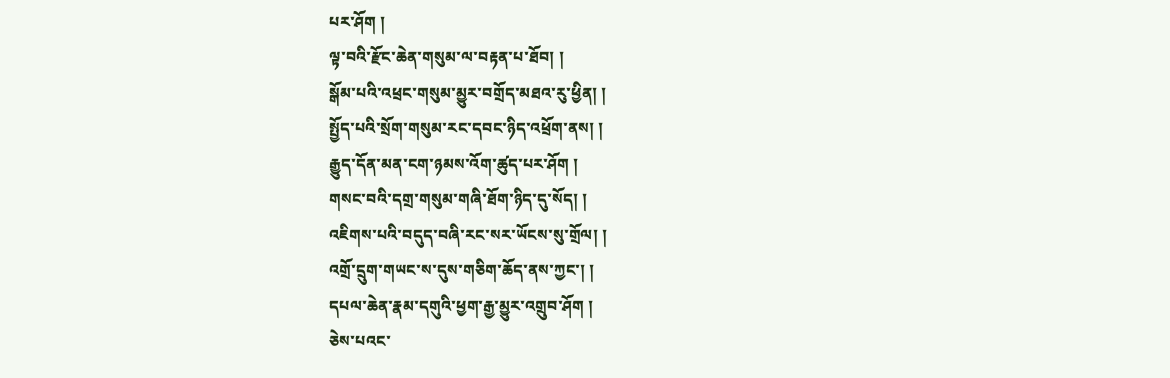པར་ཤོག །
ལྟ་བའི་རྫོང་ཆེན་གསུམ་ལ་བརྟན་པ་ཐོབ། །
སྒོམ་པའི་འཕྲང་གསུམ་མྱུར་བགྲོད་མཐའ་རུ་ཕྱིན། །
སྤྱོད་པའི་སྲོག་གསུམ་རང་དབང་ཉིད་འཕྲོག་ནས། །
རྒྱུད་དོན་མན་ངག་ཉམས་འོག་ཚུད་པར་ཤོག །
གསང་བའི་དགྲ་གསུམ་གཞི་ཐོག་ཉིད་དུ་སོད། །
འཇིགས་པའི་བདུད་བཞི་རང་སར་ཡོངས་སུ་གྲོལ། །
འགྲོ་དྲུག་གཡང་ས་དུས་གཅིག་ཆོད་ནས་ཀྱང་། །
དཔལ་ཆེན་རྣམ་དགུའི་ཕྱག་རྒྱ་མྱུར་འགྲུབ་ཤོག །
ཅེས་པའང་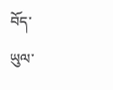བོད་ཡུལ་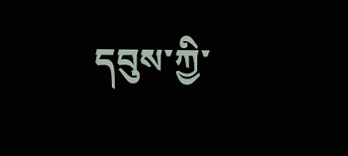དབུས་ཀྱི་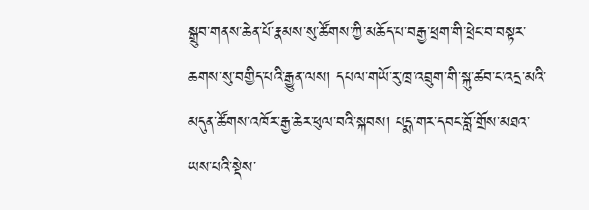སྒྲུབ་གནས་ཆེན་པོ་རྣམས་སུ་ཚོགས་ཀྱི་མཆོད་པ་བརྒྱ་ཕྲག་གི་ཕྲེང་བ་བསྟར་ཆགས་སུ་བགྱིད་པའི་རྒྱུན་ལས། དཔལ་གཡོ་རུ་ཁྲ་འབྲུག་གི་སྐུ་ཚབ་ང་འདྲ་མའི་མདུན་ཚོགས་འཁོར་རྒྱ་ཆེར་ཕུལ་བའི་སྐབས། པདྨ་གར་དབང་བློ་གྲོས་མཐའ་ཡས་པའི་སྡེས་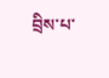བྲིས་པ་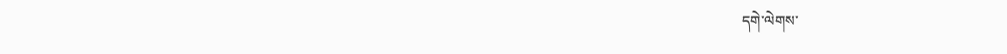དགེ་ལེགས་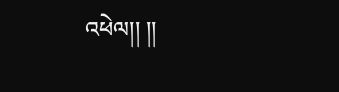འཕེལ།། །།